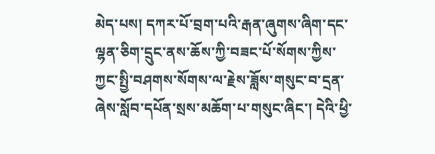མེད་པས། དཀར་པོ་བྲག་པའི་རྒན་ཞུགས་ཞིག་དང་ལྷན་ཅིག་དྲུང་ནས་ཆོས་ཀྱི་བཟང་པོ་སོགས་ཀྱིས་ཀྱང་སྤྱི་བཤགས་སོགས་ལ་རྗེས་ཟློས་གསུང་བ་དྲན་ཞེས་སློབ་དཔོན་སྲས་མཆོག་པ་གསུང་ཞིང་། དེའི་ཕྱི་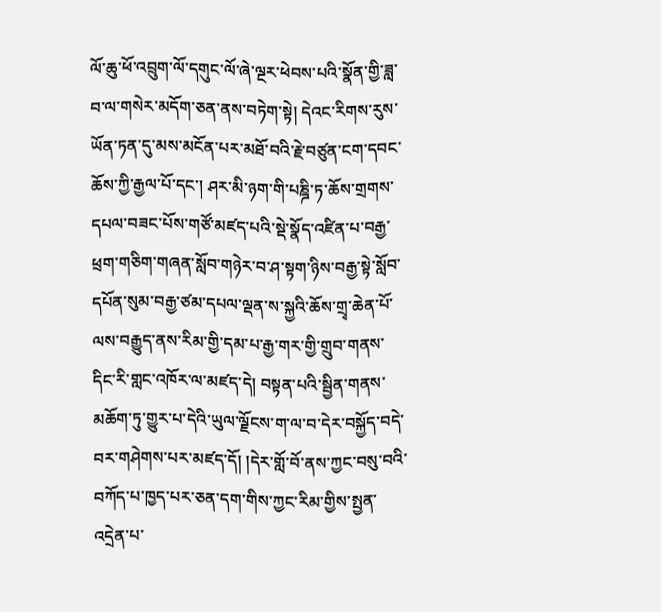ལོ་ཆུ་ཕོ་འབྲུག་ལོ་དགུང་ལོ་ཞེ་ལྔར་ཕེབས་པའི་སྣོན་གྱི་ཟླ་བ་ལ་གསེར་མདོག་ཅན་ནས་བཏེག་སྟེ། དེའང་རིགས་རུས་ཡོན་ཏན་དུ་མས་མངོན་པར་མཐོ་བའི་རྗེ་བཙུན་ངག་དབང་ཆོས་ཀྱི་རྒྱལ་པོ་དང་། ཤར་མི་ཉག་གི་པཎྜི་ཏ་ཆོས་གྲགས་དཔལ་བཟང་པོས་གཙོ་མཛད་པའི་སྡེ་སྣོད་འཛིན་པ་བརྒྱ་ཕྲག་གཅིག་གཞན་སློབ་གཉེར་བ་ཤ་སྟག་ཉིས་བརྒྱ་སྟེ་སློབ་དཔོན་སུམ་བརྒྱ་ཙམ་དཔལ་ལྡན་ས་སྐྱའི་ཆོས་གྲྭ་ཆེན་པོ་ལས་བརྒྱུད་ནས་རིམ་གྱི་དམ་པ་རྒྱ་གར་གྱི་གྲུབ་གནས་དིང་རི་གླང་འཁོར་ལ་མཛད་དེ། བསྟན་པའི་སྦྱིན་གནས་མཆོག་ཏུ་གྱུར་པ་དེའི་ཡུལ་ལྗོངས་ག་ལ་བ་དེར་བསྐྱོད་བདེ་བར་གཤེགས་པར་མཛད་དོ། །དེར་གློ་བོ་ནས་ཀྱང་བསུ་བའི་བཀོད་པ་ཁྱད་པར་ཅན་དག་གིས་ཀྱང་རིམ་གྱིས་སྤྱན་འདྲེན་པ་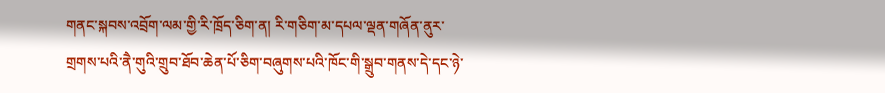གནང་སྐབས་འབྲོག་ལམ་གྱི་རི་ཁྲོད་ཅིག་ན། རི་གཅིག་མ་དཔལ་ལྡན་གཞོན་ནུར་གྲགས་པའི་ནཻ་གུའི་གྲུབ་ཐོབ་ཆེན་པོ་ཅིག་བཞུགས་པའི་ཁོང་གི་སྒྲུབ་གནས་དེ་དང་ཉེ་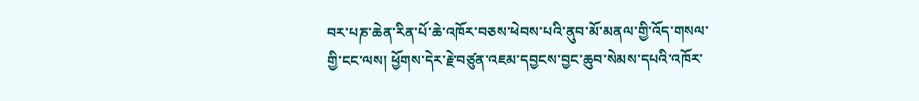བར་པཎ་ཆེན་རིན་པོ་ཆེ་འཁོར་བཅས་ཕེབས་པའི་ནུབ་མོ་མནལ་གྱི་འོད་གསལ་གྱི་ངང་ལས། ཕྱོགས་དེར་རྗེ་བཙུན་འཇམ་དབྱངས་བྱང་ཆུབ་སེམས་དཔའི་འཁོར་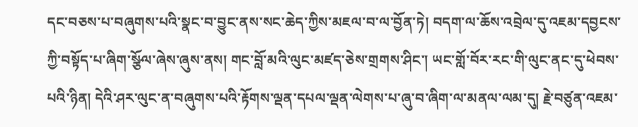དང་བཅས་པ་བཞུགས་པའི་སྣང་བ་བྱུང་ནས་སང་ཆེད་ཀྱིས་མཇལ་བ་ལ་བྱོན་ཏེ། བདག་ལ་ཆོས་འབྲེལ་དུ་འཇམ་དབྱངས་ཀྱི་བསྟོད་པ་ཞིག་སྩོལ་ཞེས་ཞུས་ནས། གང་བློ་མའི་ལུང་མཛད་ཅེས་གྲགས་ཤིང་། ཡང་གློ་བོར་རང་གི་ལུང་ནང་དུ་ཕེབས་པའི་ཉིན། དེའི་ཤར་ལུང་ན་བཞུགས་པའི་རྟོགས་ལྡན་དཔལ་ལྡན་ལེགས་པ་ཞུ་བ་ཞིག་ལ་མནལ་ལམ་དུ། རྗེ་བཙུན་འཇམ་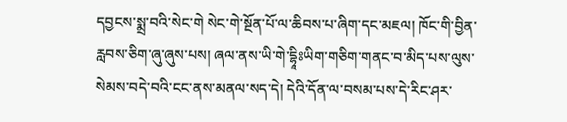དབྱངས་སྨྲ་བའི་སེང་གེ སེང་གེ་སྔོན་པོ་ལ་ཆིབས་པ་ཞིག་དང་མཇལ། ཁོང་གི་བྱིན་རླབས་ཅིག་ཞུ་ཞུས་པས། ཞལ་ནས་ཡི་གེ་དྷཱིཿཡིག་གཅིག་གནང་བ་མིད་པས་ལུས་སེམས་བདེ་བའི་ངང་ནས་མནལ་སད་དེ། དེའི་དོན་ལ་བསམ་པས་དེ་རིང་ཤར་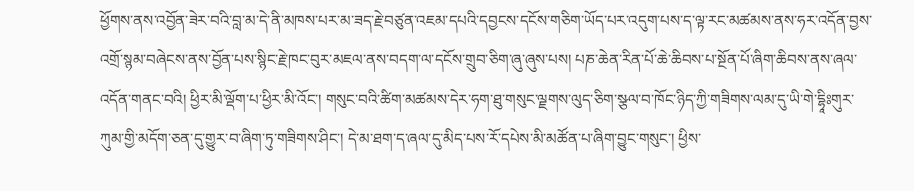ཕྱོགས་ནས་འབྱོན་ཟེར་བའི་བླ་མ་དེ་ནི་མཁས་པར་མ་ཟད་རྗེ་བཙུན་འཇམ་དཔའི་དབྱངས་དངོས་གཅིག་ཡོད་པར་འདུག་པས་ད་ལྟ་རང་མཚམས་ནས་ཧར་འདོན་བྱས་འགྲོ་སྙམ་བཞེངས་ནས་བྱོན་པས་སྙིང་རྗེ་ཁང་བུར་མཇལ་ནས་བདག་ལ་དངོས་གྲུབ་ཅིག་ཞུ་ཞུས་པས། པཎ་ཆེན་རིན་པོ་ཆེ་ཆིབས་པ་སྔོན་པོ་ཞིག་ཆིབས་ནས་ཞལ་འདོན་གནང་བའི། ཕྱིར་མི་ལྡོག་པ་ཕྱིར་མི་འོང་། གསུང་བའི་ཚིག་མཚམས་དེར་ཧག་ཐུ་གསུང་ལྗགས་ལུད་ཅིག་སྩལ་བ་ཁོང་ཉིད་ཀྱི་གཟིགས་ལམ་དུ་ཡི་གེ་དྷཱིཿགུར་ཀུམ་གྱི་མདོག་ཅན་དུ་གྱུར་བ་ཞིག་ཏུ་གཟིགས་ཤིང་། དེ་མ་ཐག་ད་ཞལ་དུ་མིད་པས་རོ་དཔེས་མི་མཚོན་པ་ཞིག་བྱུང་གསུང་། ཕྱིས་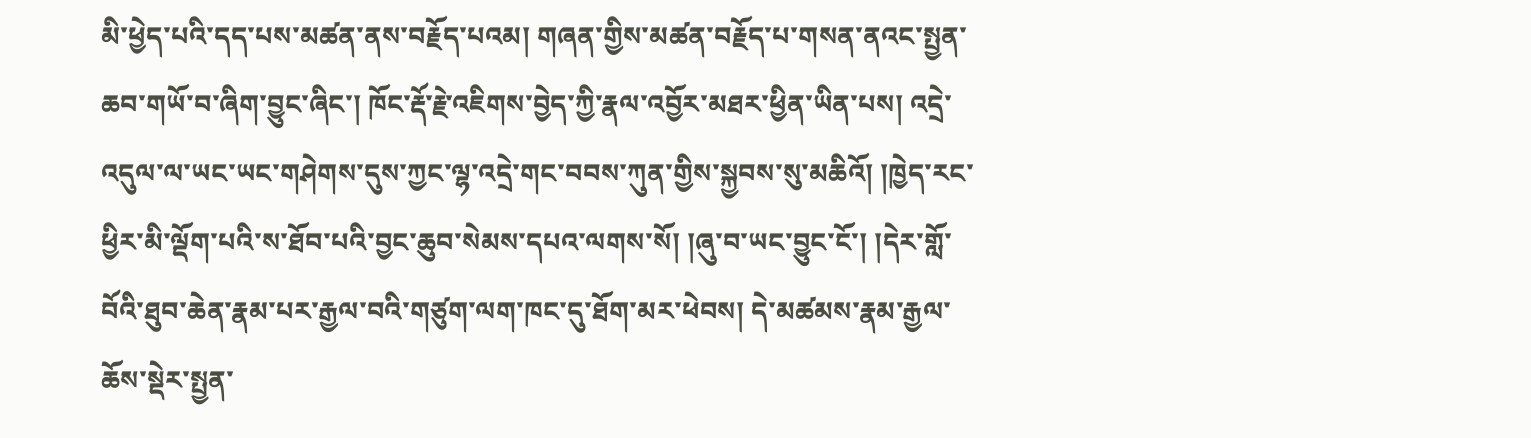མི་ཕྱེད་པའི་དད་པས་མཚན་ནས་བརྗོད་པའམ། གཞན་གྱིས་མཚན་བརྗོད་པ་གསན་ནའང་སྤྱན་ཆབ་གཡོ་བ་ཞིག་བྱུང་ཞིང་། ཁོང་རྡོ་རྗེ་འཇིགས་བྱེད་ཀྱི་རྣལ་འབྱོར་མཐར་ཕྱིན་ཡིན་པས། འདྲེ་འདུལ་ལ་ཡང་ཡང་གཤེགས་དུས་ཀྱང་ལྷ་འདྲེ་གང་བབས་ཀུན་གྱིས་སྐྱབས་སུ་མཆིའོ། །ཁྱེད་རང་ཕྱིར་མི་ལྡོག་པའི་ས་ཐོབ་པའི་བྱང་ཆུབ་སེམས་དཔའ་ལགས་སོ། །ཞུ་བ་ཡང་བྱུང་ངོ་། །དེར་གློ་བོའི་ཐུབ་ཆེན་རྣམ་པར་རྒྱལ་བའི་གཙུག་ལག་ཁང་དུ་ཐོག་མར་ཕེབས། དེ་མཚམས་རྣམ་རྒྱལ་ཆོས་སྡེར་སྤྱན་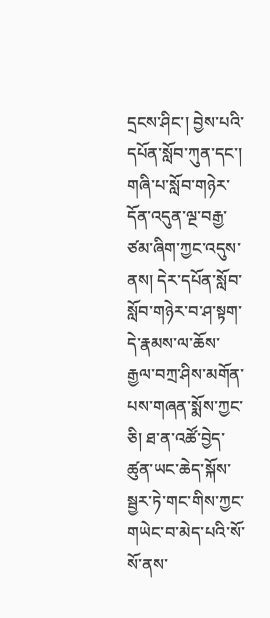དྲངས་ཤིང་། བྱེས་པའི་དཔོན་སློབ་ཀུན་དང་། གཞི་པ་སློབ་གཉེར་དོན་འདུན་ལྔ་བརྒྱ་ཙམ་ཞིག་ཀྱང་འདུས་ནས། དེར་དཔོན་སློབ་སློབ་གཉེར་བ་ཤ་སྟག་དེ་རྣམས་ལ་ཆོས་རྒྱལ་བཀྲ་ཤིས་མགོན་པས་གཞན་སྨོས་ཀྱང་ཅི། ཐ་ན་འཚོ་བྱེད་ཚུན་ཡང་ཆེད་སྐོས་སྦྱར་ཏེ་གང་གིས་ཀྱང་གཡེང་བ་མེད་པའི་སོ་སོ་ནས་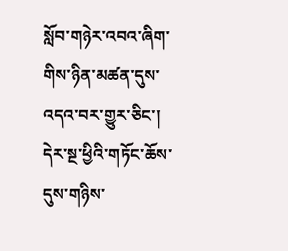སློབ་གཉེར་འབའ་ཞིག་གིས་ཉིན་མཚན་དུས་འདའ་བར་གྱུར་ཅིང་། དེར་སྔ་ཕྱིའི་གཏོང་ཆོས་དུས་གཉིས་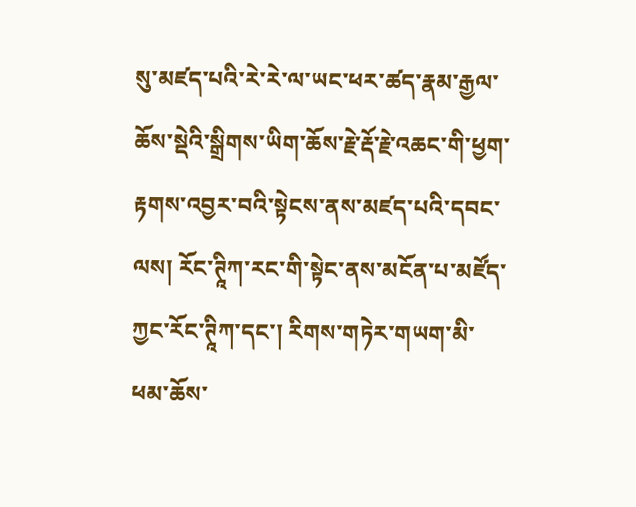སུ་མཛད་པའི་རེ་རེ་ལ་ཡང་ཕར་ཚད་རྣམ་རྒྱལ་ཆོས་སྡེའི་སྒྲིགས་ཡིག་ཆོས་རྗེ་རྡོ་རྗེ་འཆང་གི་ཕྱག་རྟགས་འབྱར་བའི་སྟེངས་ནས་མཛད་པའི་དབང་ལས། རོང་ཊཱིཀ་རང་གི་སྟེང་ནས་མངོན་པ་མཛོད་ཀྱང་རོང་ཊཱིཀ་དང་། རིགས་གཏེར་གཡག་མི་ཕམ་ཆོས་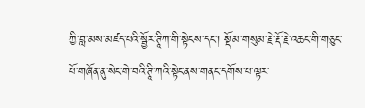ཀྱི་བླ་མས་མཛད་པའི་སྦྱོར་ཊཱིཀ་གི་སྟེངས་དང་། སྡོམ་གསུམ་རྗེ་རྡོ་རྗེ་འཆང་གི་གཅུང་པོ་གཞོན་ནུ་སེང་གེ་བའི་ཊཱི་ཀའི་སྟེང་ནས་གནང་དགོས་པ་ལྟར་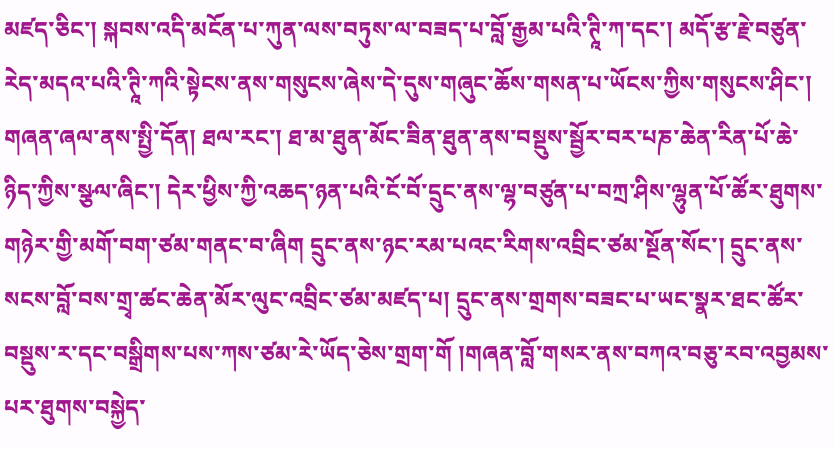མཛད་ཅིང་། སྐབས་འདི་མངོན་པ་ཀུན་ལས་བཏུས་ལ་བཟད་པ་བློ་རྒྱམ་པའི་ཊཱི་ཀ་དང་། མདོ་རྩ་རྗེ་བཙུན་རེད་མདའ་པའི་ཊཱི་ཀའི་སྟེངས་ནས་གསུངས་ཞེས་དེ་དུས་གཞུང་ཆོས་གསན་པ་ཡོངས་ཀྱིས་གསུངས་ཤིང་། གཞན་ཞལ་ནས་སྤྱི་དོན། ཐལ་རང་། ཐ་མ་ཐུན་མོང་ཟིན་ཐུན་ནས་བསྡུས་སྦྱོར་བར་པཎ་ཆེན་རིན་པོ་ཆེ་ཉིད་ཀྱིས་སྩལ་ཞིང་། དེར་ཕྱིས་ཀྱི་འཆད་ཉན་པའི་ངོ་བོ་དྲུང་ནས་ལྷ་བཙུན་པ་བཀྲ་ཤིས་ལྷུན་པོ་ཚོར་ཐུགས་གཉེར་གྱི་མགོ་བག་ཙམ་གནང་བ་ཞིག དྲུང་ནས་ཉང་རམ་པའང་རིགས་འབྲིང་ཙམ་སྔོན་སོང་། དྲུང་ནས་སངས་བློ་བས་གྲྭ་ཚང་ཆེན་མོར་ལུང་འབྲིང་ཙམ་མཛད་པ། དྲུང་ནས་གྲགས་བཟང་པ་ཡང་སྣར་ཐང་ཚོར་བསྡུས་ར་དང་བསྒྲིགས་པས་ཀས་ཙམ་རེ་ཡོད་ཅེས་གྲག་གོ །གཞན་བློ་གསར་ནས་བཀའ་བཅུ་རབ་འབྱམས་པར་ཐུགས་བསྐྱེད་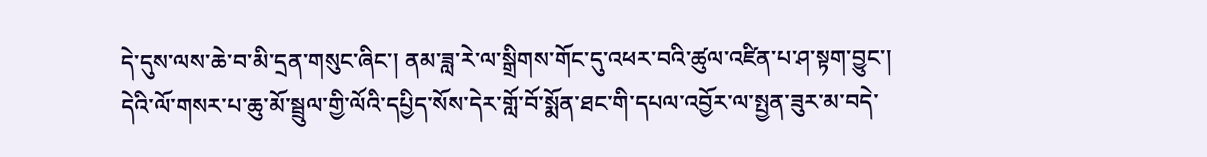དེ་དུས་ལས་ཆེ་བ་མི་དྲན་གསུང་ཞིང་། ནམ་ཟླ་རེ་ལ་སྒྲིགས་གོང་དུ་འཕར་བའི་ཚུལ་འཛིན་པ་ཤ་སྟག་བྱུང་། དེའི་ལོ་གསར་པ་ཆུ་མོ་སྦྲུལ་གྱི་ལོའི་དཔྱིད་སོས་དེར་གློ་བོ་སྨོན་ཐང་གི་དཔལ་འབྱོར་ལ་སྤྱན་ཟུར་མ་བདེ་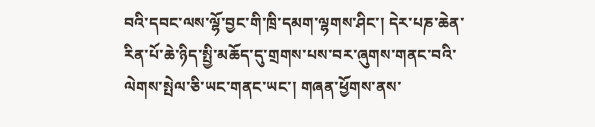བའི་དབང་ལས་ལྷོ་བྱང་གི་ཁྲི་དམག་ལྷགས་ཤིང་། དེར་པཎ་ཆེན་རིན་པོ་ཆེ་ཉིད་སྤྱི་མཆོད་དུ་གྲགས་པས་བར་ཞུགས་གནང་བའི་ལེགས་སྤེལ་ཅི་ཡང་གནང་ཡང་། གཞན་ཕྱོགས་ནས་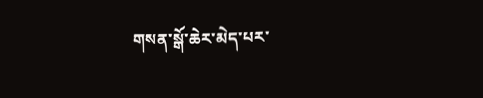གསན་སྒོ་ཆེར་མེད་པར་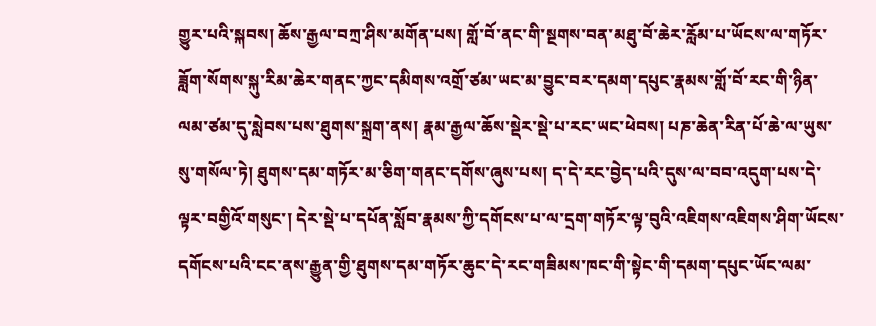གྱུར་པའི་སྐབས། ཆོས་རྒྱལ་བཀྲ་ཤིས་མགོན་པས། གློ་བོ་ནང་གི་སྔགས་བན་མཐུ་བོ་ཆེར་རློམ་པ་ཡོངས་ལ་གཏོར་ཟློག་སོགས་སྐུ་རིམ་ཆེར་གནང་ཀྱང་དམིགས་འགྲོ་ཙམ་ཡང་མ་བྱུང་བར་དམག་དཔུང་རྣམས་གློ་བོ་རང་གི་ཉིན་ལམ་ཙམ་དུ་སླེབས་པས་ཐུགས་སྐྲག་ནས། རྣམ་རྒྱལ་ཆོས་སྡེར་སྡེ་པ་རང་ཡང་ཕེབས། པཎ་ཆེན་རིན་པོ་ཆེ་ལ་ཡུས་སུ་གསོལ་ཏེ། ཐུགས་དམ་གཏོར་མ་ཅིག་གནང་དགོས་ཞུས་པས། ད་དེ་རང་བྱེད་པའི་དུས་ལ་བབ་འདུག་པས་དེ་ལྟར་བགྱིའོ་གསུང་། དེར་སྡེ་པ་དཔོན་སློབ་རྣམས་ཀྱི་དགོངས་པ་ལ་དྲག་གཏོར་ལྟ་བུའི་འཇིགས་འཇིགས་ཤིག་ཡོངས་དགོངས་པའི་ངང་ནས་རྒྱུན་གྱི་ཐུགས་དམ་གཏོར་ཆུང་དེ་རང་གཟིམས་ཁང་གི་སྟེང་གི་དམག་དཔུང་ཡོང་ལམ་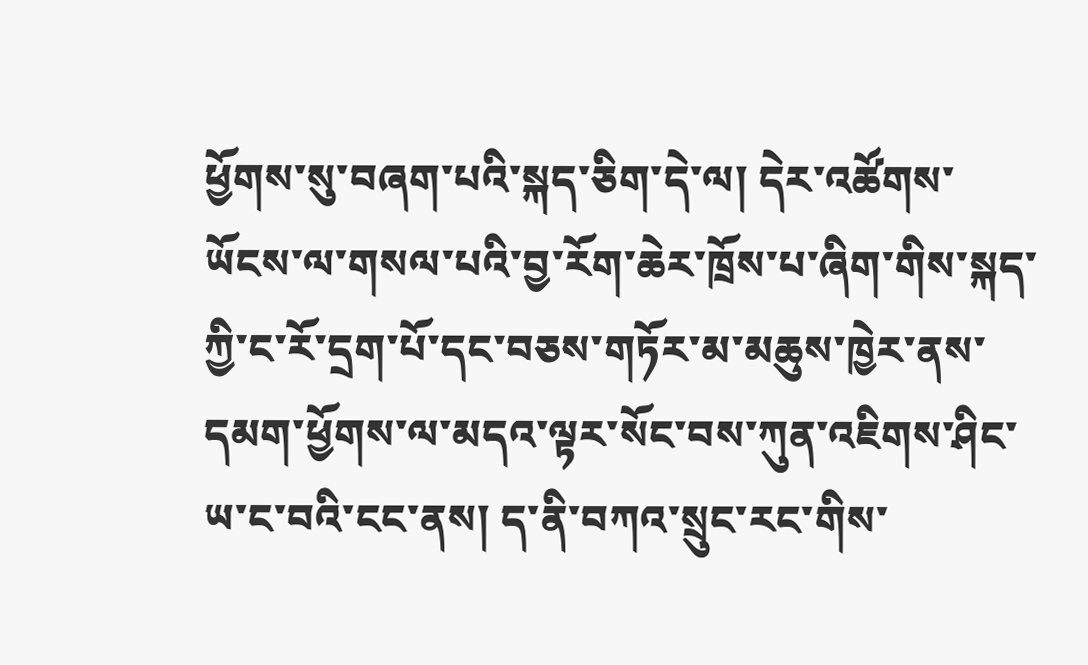ཕྱོགས་སུ་བཞག་པའི་སྐད་ཅིག་དེ་ལ། དེར་འཚོགས་ཡོངས་ལ་གསལ་པའི་བྱ་རོག་ཆེར་ཁྲོས་པ་ཞིག་གིས་སྐད་ཀྱི་ང་རོ་དྲག་པོ་དང་བཅས་གཏོར་མ་མཆུས་ཁྱེར་ནས་དམག་ཕྱོགས་ལ་མདའ་ལྟར་སོང་བས་ཀུན་འཇིགས་ཤིང་ཡ་ང་བའི་ངང་ནས། ད་ནི་བཀའ་སྲུང་རང་གིས་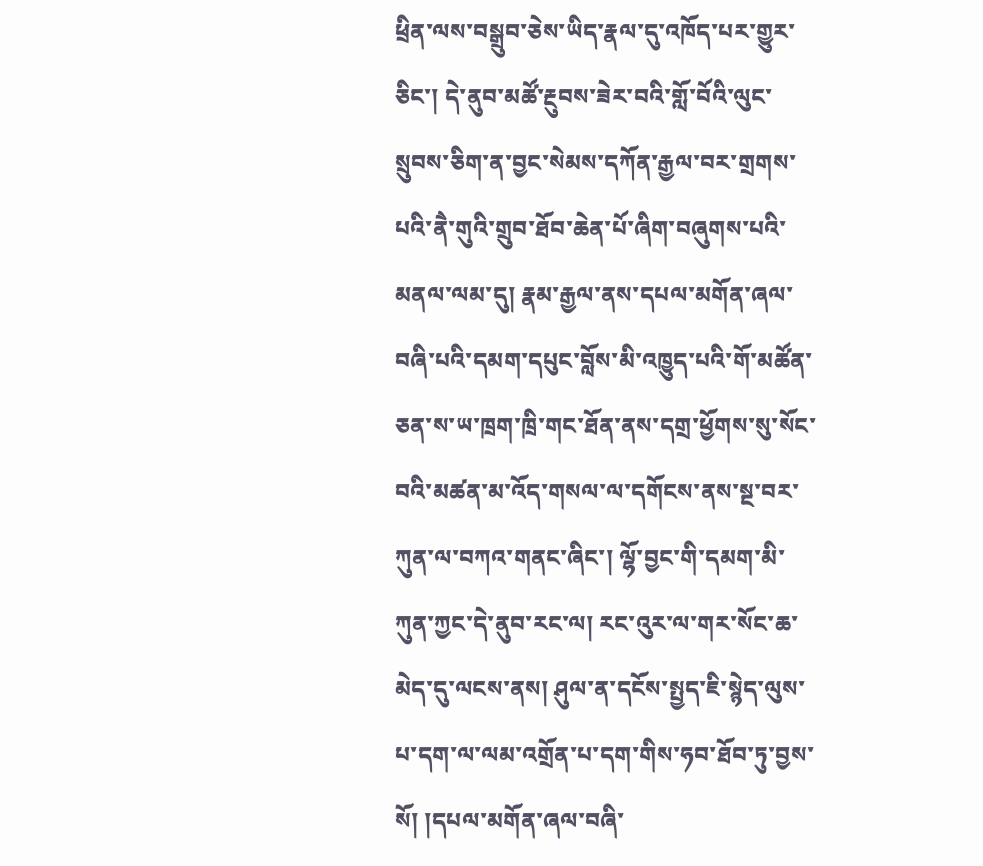ཕྲིན་ལས་བསྒྲུབ་ཅེས་ཡིད་རྣལ་དུ་འཁོད་པར་གྱུར་ཅིང་། དེ་ནུབ་མཚོ་རྔུབས་ཟེར་བའི་གློ་བོའི་ལུང་སྲུབས་ཅིག་ན་བྱང་སེམས་དཀོན་རྒྱལ་བར་གྲགས་པའི་ནཻ་གུའི་གྲུབ་ཐོབ་ཆེན་པོ་ཞིག་བཞུགས་པའི་མནལ་ལམ་དུ། རྣམ་རྒྱལ་ནས་དཔལ་མགོན་ཞལ་བཞི་པའི་དམག་དཔུང་བློས་མི་འཁྱུད་པའི་གོ་མཚོན་ཅན་ས་ཡ་ཁྲག་ཁྲི་གང་ཐོན་ནས་དགྲ་ཕྱོགས་སུ་སོང་བའི་མཚན་མ་འོད་གསལ་ལ་དགོངས་ནས་སྔ་བར་ཀུན་ལ་བཀའ་གནང་ཞིང་། ལྷོ་བྱང་གི་དམག་མི་ཀུན་ཀྱང་དེ་ནུབ་རང་ལ། རང་འུར་ལ་གར་སོང་ཆ་མེད་དུ་ལངས་ནས། ཤུལ་ན་དངོས་སྤྱད་ཇི་སྙེད་ལུས་པ་དག་ལ་ལམ་འགྲོན་པ་དག་གིས་ཧབ་ཐོབ་ཏུ་བྱས་སོ། །དཔལ་མགོན་ཞལ་བཞི་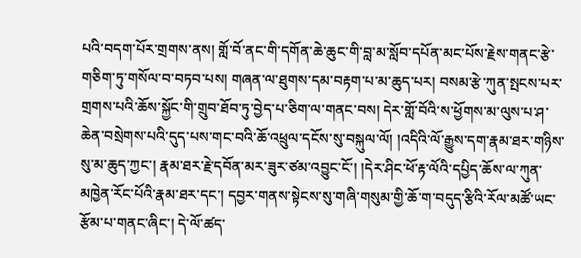པའི་བདག་པོར་གྲགས་ནས། གློ་བོ་ནང་གི་དགོན་ཆེ་ཆུང་གི་བླ་མ་སློབ་དཔོན་མང་པོས་རྗེས་གནང་རྩེ་གཅིག་ཏུ་གསོལ་བ་བཏབ་པས། གཞན་ལ་ཐུགས་དམ་བརྟག་པ་མ་ཆུད་པར། བསམ་རྩེ་ཀུན་སྤངས་པར་གྲགས་པའི་ཆོས་སྐྱོང་གི་གྲུབ་ཐོབ་ཏུ་བྱེད་པ་ཅིག་ལ་གནང་བས། དེར་གློ་བོའི་ས་ཕྱོགས་མ་ལུས་པ་ཤ་ཆེན་བསྲེགས་པའི་དུད་པས་གང་བའི་ཆོ་འཕྲུལ་དངོས་སུ་བསྐུལ་ལོ། །འདིའི་ལོ་རྒྱུས་དག་རྣམ་ཐར་གཉིས་སུ་མ་ཆུད་ཀྱང་། རྣམ་ཐར་རྗེ་དབོན་མར་ཟུར་ཙམ་འབྱུང་ངོ་། །དེར་ཤིང་ཕོ་རྟ་ལོའི་དཔྱིད་ཆོས་ལ་ཀུན་མཁྱེན་རོང་པོའི་རྣམ་ཐར་དང་། དབྱར་གནས་སྟེངས་སུ་གཞི་གསུམ་གྱི་ཆོ་ག་བདུད་རྩིའི་རོལ་མཚོ་ཡང་རྩོམ་པ་གནང་ཞིང་། དེ་ལོ་ཚད་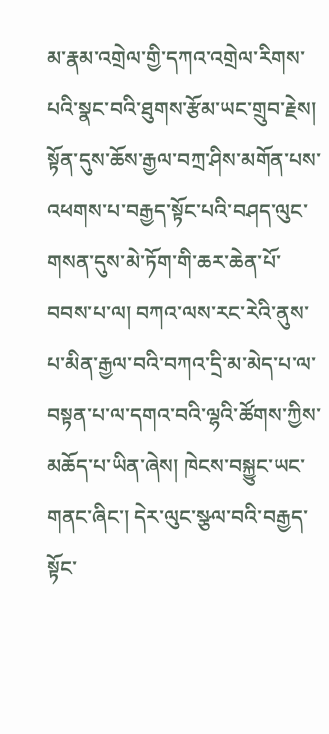མ་རྣམ་འགྲེལ་གྱི་དཀའ་འགྲེལ་རིགས་པའི་སྣང་བའི་ཐུགས་རྩོམ་ཡང་གྲུབ་རྗེས། སྟོན་དུས་ཆོས་རྒྱལ་བཀྲ་ཤིས་མགོན་པས་འཕགས་པ་བརྒྱད་སྟོང་པའི་བཤད་ལུང་གསན་དུས་མེ་ཏོག་གི་ཆར་ཆེན་པོ་བབས་པ་ལ། བཀའ་ལས་རང་རེའི་ནུས་པ་མིན་རྒྱལ་བའི་བཀའ་དྲི་མ་མེད་པ་ལ་བསྟན་པ་ལ་དགའ་བའི་ལྷའི་ཚོགས་ཀྱིས་མཆོད་པ་ཡིན་ཞེས། ཁེངས་བསྐྱུང་ཡང་གནང་ཞིང་། དེར་ལུང་སྩལ་བའི་བརྒྱད་སྟོང་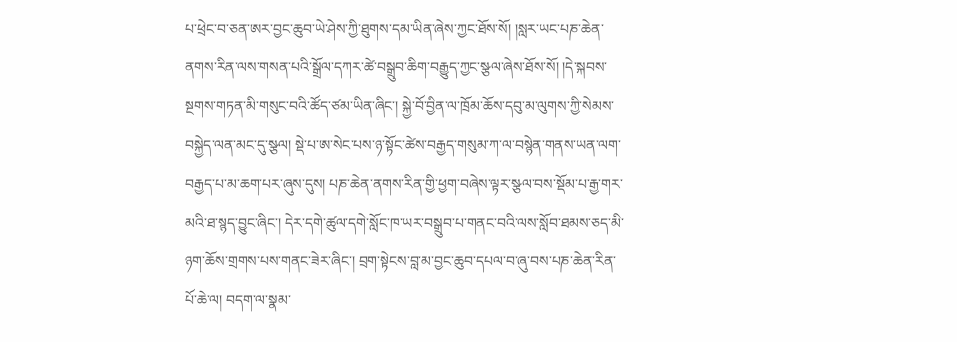པ་ཕྲེང་བ་ཅན་ཨར་བྱང་ཆུབ་ཡེ་ཤེས་ཀྱི་ཐུགས་དམ་ཡིན་ཞེས་ཀྱང་ཐོས་སོ། །སླར་ཡང་པཎ་ཆེན་ནགས་རིན་ལས་གསན་པའི་སྒྲོལ་དཀར་ཚེ་བསྒྲུབ་ཆིག་བརྒྱུད་ཀྱང་སྩལ་ཞེས་ཐོས་སོ། །དེ་སྐབས་སྔགས་གཏན་མི་གསུང་བའི་ཚོད་ཙམ་ཡིན་ཞིང་། སྐྱེ་བོ་བྱིན་ལ་ཁྲོམ་ཆོས་དབུ་མ་ལུགས་ཀྱི་སེམས་བསྐྱེད་ལན་མང་དུ་སྩལ། སྡེ་པ་ཨ་སེང་པས་ཉ་སྟོང་ཚེས་བརྒྱད་གསུམ་ཀ་ལ་བསྙེན་གནས་ཡན་ལག་བརྒྱད་པ་མ་ཆག་པར་ཞུས་དུས། པཎ་ཆེན་ནགས་རིན་གྱི་ཕྱག་བཞེས་ལྟར་སྩལ་བས་སྡོམ་པ་རྒྱ་གར་མའི་ཐ་སྙད་བྱུང་ཞིང་། དེར་དགེ་ཚུལ་དགེ་སློང་ཁ་ཡར་བསྒྲུབ་པ་གནང་བའི་ལས་སློབ་ཐམས་ཅད་མི་ཉག་ཆོས་གྲགས་པས་གནང་ཟེར་ཞིང་། བྲག་སྟེངས་བླ་མ་བྱང་ཆུབ་དཔལ་བ་ཞུ་བས་པཎ་ཆེན་རིན་པོ་ཆེ་ལ། བདག་ལ་སྣམ་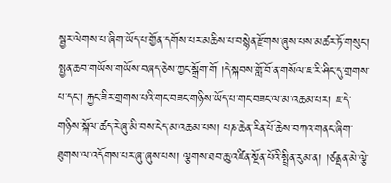སྦྱར་ལེགས་པ་ཞིག་ཡོད་པ་གྱོན་དགོས་པར་མཆིས་པ་བསྙེན་རྫོགས་ཞུས་པས་མཚར་ཏོ་གསུང་། སྤྱན་ཆབ་གཡོས་གཡོས་བཞད་ཅེས་ཀྱང་སྒྲོག་གོ །དེ་སྐབས་གློ་བོ་ན་གསོལ་ཇ་རི་ཤིང་དུ་གྲགས་པ་དང་། རྐྱང་ཟིར་གྲགས་པའི་གང་བཟང་གཉིས་ཡོད་པ་གང་བཟང་ལ་མ་འཆམ་པར། ཇ་དེ་གཉིས་སྐོལ་ཚད་རེ་ཞུ་མི་བས་ངེད་མ་འཆམ་པས། པཎ་ཆེན་རིན་པོ་ཆེས་བཀའ་གནང་ཞིག་ཐུགས་ལ་འདོགས་པར་ཞུ་ཞུས་པས། ལྕགས་ཐབ་ཆུ་འཛིན་སྔོན་པོའི་སྤྲིན་རུམ་ན། །ཙནྡན་མེ་ལྕེ་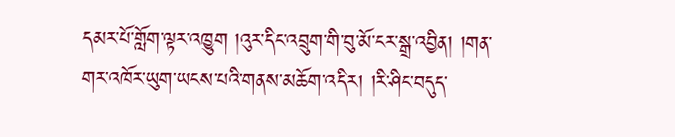དམར་པོ་གློག་ལྟར་འཁྱུག །འུར་དིང་འབྲུག་གི་བུ་མོ་ངར་སྒྲ་འབྱིན། །གན་གར་འཁོར་ཡུག་ཡངས་པའི་གནས་མཆོག་འདིར། །རི་ཤིང་བདུད་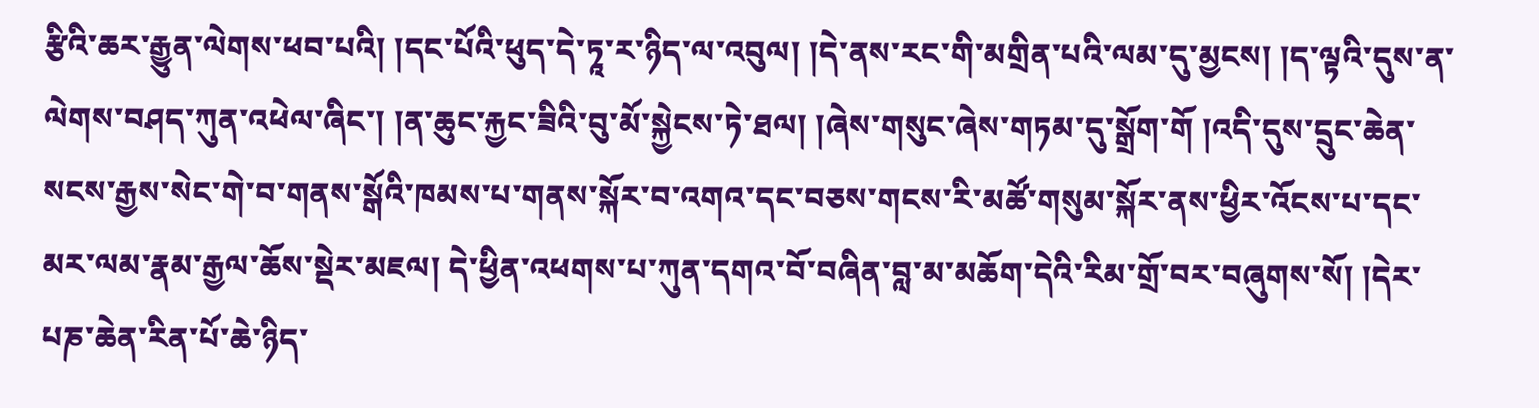རྩིའི་ཆར་རྒྱུན་ལེགས་ཕབ་པའི། །དང་པོའི་ཕུད་དེ་ཏཱ་ར་ཉིད་ལ་འབུལ། །དེ་ནས་རང་གི་མགྲིན་པའི་ལམ་དུ་མྱངས། །ད་ལྟའི་དུས་ན་ལེགས་བཤད་ཀུན་འཕེལ་ཞིང་། །ན་ཆུང་རྐྱང་ཟིའི་བུ་མོ་སྐྱེངས་ཏེ་ཐལ། །ཞེས་གསུང་ཞེས་གཏམ་དུ་སྒྲོག་གོ །འདི་དུས་དྲུང་ཆེན་སངས་རྒྱས་སེང་གེ་བ་གནས་སྒོའི་ཁམས་པ་གནས་སྐོར་བ་འགའ་དང་བཅས་གངས་རི་མཚོ་གསུམ་སྐོར་ནས་ཕྱིར་འོངས་པ་དང་མར་ལམ་རྣམ་རྒྱལ་ཆོས་སྡེར་མཇལ། དེ་ཕྱིན་འཕགས་པ་ཀུན་དགའ་བོ་བཞིན་བླ་མ་མཆོག་དེའི་རིམ་གྲོ་བར་བཞུགས་སོ། །དེར་པཎ་ཆེན་རིན་པོ་ཆེ་ཉིད་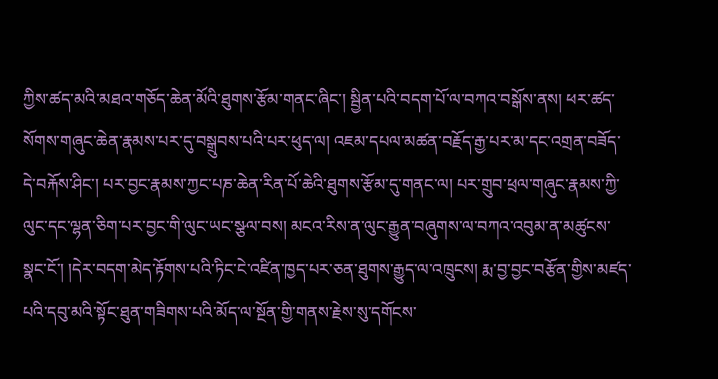ཀྱིས་ཚད་མའི་མཐའ་གཅོད་ཆེན་མོའི་ཐུགས་རྩོམ་གནང་ཞིང་། སྦྱིན་པའི་བདག་པོ་ལ་བཀའ་བསྒོས་ནས། ཕར་ཚད་སོགས་གཞུང་ཆེན་རྣམས་པར་དུ་བསྒྲུབས་པའི་པར་ཕུད་ལ། འཇམ་དཔལ་མཚན་བརྗོད་རྒྱ་པར་མ་དང་འགྲན་བཟོད་དེ་བརྐོས་ཤིང་། པར་བྱང་རྣམས་ཀྱང་པཎ་ཆེན་རིན་པོ་ཆེའི་ཐུགས་རྩོམ་དུ་གནང་ལ། པར་གྲུབ་ཕྲལ་གཞུང་རྣམས་ཀྱི་ལུང་དང་ལྷན་ཅིག་པར་བྱང་གི་ལུང་ཡང་སྩལ་བས། མངའ་རིས་ན་ལུང་རྒྱུན་བཞུགས་ལ་བཀའ་འབུམ་ན་མཚུངས་སྣང་ངོ་། །དེར་བདག་མེད་རྟོགས་པའི་ཏིང་ངེ་འཛིན་ཁྱད་པར་ཅན་ཐུགས་རྒྱུད་ལ་འཁྲུངས། རྨ་བྱ་བྱང་བརྩོན་གྱིས་མཛད་པའི་དབུ་མའི་སྟོང་ཐུན་གཟིགས་པའི་མོད་ལ་སྔོན་གྱི་གནས་རྗེས་སུ་དགོངས་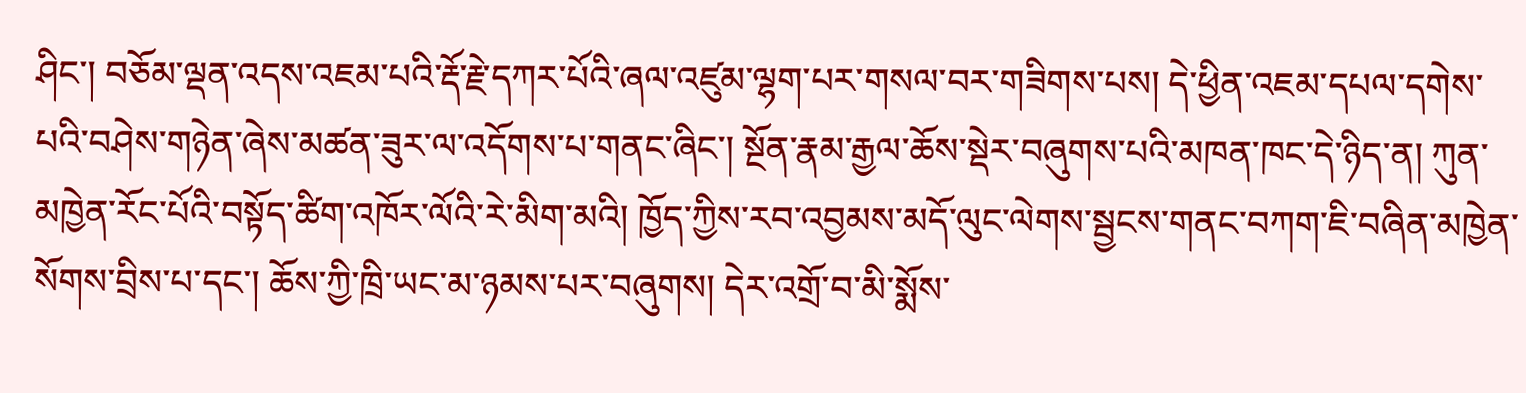ཤིང་། བཅོམ་ལྡན་འདས་འཇམ་པའི་རྡོ་རྗེ་དཀར་པོའི་ཞལ་འཛུམ་ལྷག་པར་གསལ་བར་གཟིགས་པས། དེ་ཕྱིན་འཇམ་དཔལ་དགེས་པའི་བཤེས་གཉེན་ཞེས་མཚན་ཟུར་ལ་འདོགས་པ་གནང་ཞིང་། སྔོན་རྣམ་རྒྱལ་ཆོས་སྡེར་བཞུགས་པའི་མཁན་ཁང་དེ་ཉིད་ན། ཀུན་མཁྱེན་རོང་པོའི་བསྟོད་ཚིག་འཁོར་ལོའི་རེ་མིག་མའི། ཁྱོད་ཀྱིས་རབ་འབྱམས་མདོ་ལུང་ལེགས་སྦྱངས་གནང་བཀག་ཇི་བཞིན་མཁྱེན་སོགས་བྲིས་པ་དང་། ཆོས་ཀྱི་ཁྲི་ཡང་མ་ཉམས་པར་བཞུགས། དེར་འགྲོ་བ་མི་སྨོས་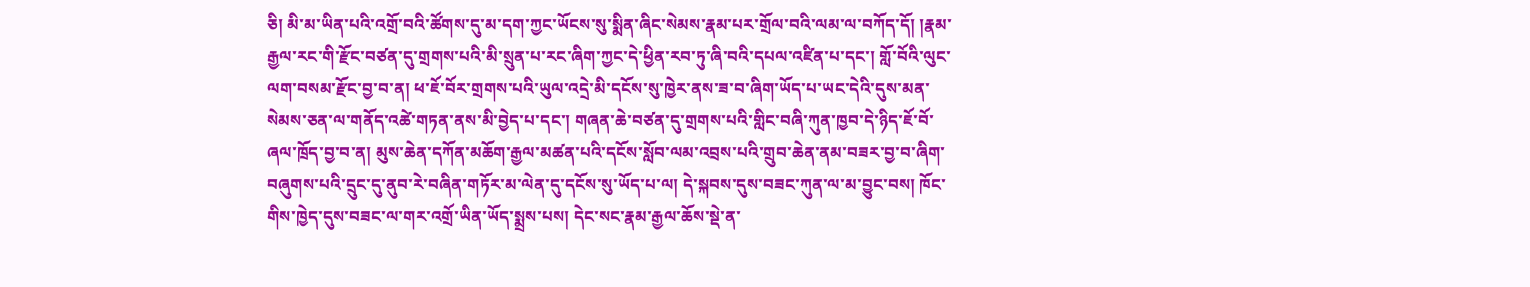ཅི། མི་མ་ཡིན་པའི་འགྲོ་བའི་ཚོགས་དུ་མ་དག་ཀྱང་ཡོངས་སུ་སྨིན་ཞིང་སེམས་རྣམ་པར་གྲོལ་བའི་ལམ་ལ་བཀོད་དོ། །རྣམ་རྒྱལ་རང་གི་རྫོང་བཙན་དུ་གྲགས་པའི་མི་སྲུན་པ་རང་ཞིག་ཀྱང་དེ་ཕྱིན་རབ་ཏུ་ཞི་བའི་དཔལ་འཛིན་པ་དང་། གློ་བོའི་ལུང་ལག་བསམ་རྫོང་བྱ་བ་ན། ཕ་ཇོ་བོར་གྲགས་པའི་ཡུལ་འདྲེ་མི་དངོས་སུ་ཁྱེར་ནས་ཟ་བ་ཞིག་ཡོད་པ་ཡང་དེའི་དུས་མན་སེམས་ཅན་ལ་གནོད་འཚེ་གཏན་ནས་མི་བྱེད་པ་དང་། གཞན་ཆེ་བཙན་དུ་གྲགས་པའི་གླིང་བཞི་ཀུན་ཁྱབ་དེ་ཉིད་ཇོ་བོ་ཞལ་ཁྲོད་བྱ་བ་ན། མུས་ཆེན་དཀོན་མཆོག་རྒྱལ་མཚན་པའི་དངོས་སློབ་ལམ་འབྲས་པའི་གྲུབ་ཆེན་ནམ་བཟར་བྱ་བ་ཞིག་བཞུགས་པའི་དྲུང་དུ་ནུབ་རེ་བཞིན་གཏོར་མ་ལེན་དུ་དངོས་སུ་ཡོད་པ་ལ། དེ་སྐབས་དུས་བཟང་ཀུན་ལ་མ་བྱུང་བས། ཁོང་གིས་ཁྱེད་དུས་བཟང་ལ་གར་འགྲོ་ཡིན་ཡོད་སྨྲས་པས། དེང་སང་རྣམ་རྒྱལ་ཆོས་སྡེ་ན་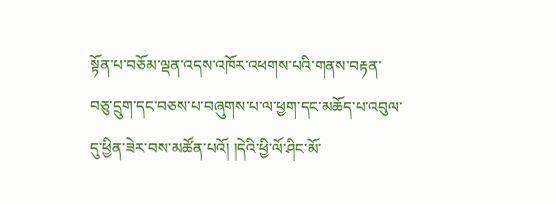སྟོན་པ་བཅོམ་ལྡན་འདས་འཁོར་འཕགས་པའི་གནས་བརྟན་བཅུ་དྲུག་དང་བཅས་པ་བཞུགས་པ་ལ་ཕྱག་དང་མཆོད་པ་འབུལ་དུ་ཕྱིན་ཟེར་བས་མཚོན་པའོ། །དེའི་ཕྱི་ལོ་ཤིང་མོ་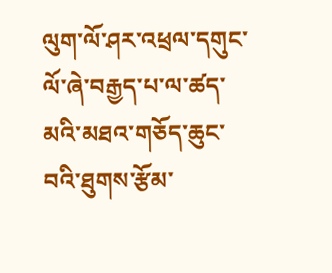ལུག་ལོ་ཤར་འཕྲལ་དགུང་ལོ་ཞེ་བརྒྱད་པ་ལ་ཚད་མའི་མཐའ་གཅོད་ཆུང་བའི་ཐུགས་རྩོམ་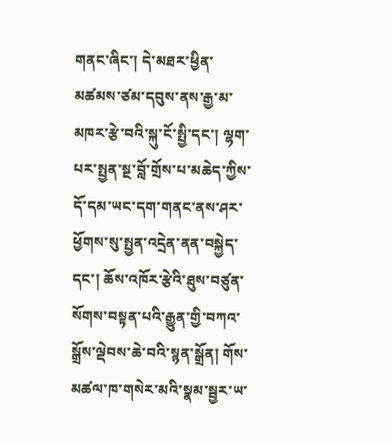གནང་ཞིང་། དེ་མཐར་ཕྱིན་མཚམས་ཙམ་དབུས་ནས་རྒྱ་མ་མཁར་རྩེ་བའི་སྐུ་ངོ་སྤྱི་དང་། ལྷག་པར་སྤྱན་སྔ་བློ་གྲོས་པ་མཆེད་ཀྱིས་དོ་དམ་ཡང་དག་གནང་ནས་ཤར་ཕྱོགས་སུ་སྤྱན་འདྲེན་ནན་བསྐྱེད་དང་། ཆོས་འཁོར་རྩེའི་ཐུས་བཙུན་སོགས་བསྟན་པའི་རྒྱུན་གྱི་བཀའ་སྒྲོས་ལྡེབས་ཆེ་བའི་སྙན་སྒྲོན། གོས་མཚལ་ཁ་གསེར་མའི་སྣམ་སྦྱར་ཡ་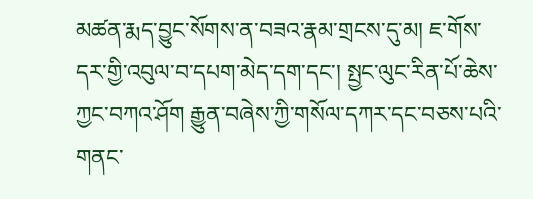མཚན་རྨད་བྱུང་སོགས་ན་བཟའ་རྣམ་གྲངས་དུ་མ། ཇ་གོས་དར་གྱི་འབུལ་བ་དཔག་མེད་དག་དང་། སྤྱང་ལུང་རིན་པོ་ཆེས་ཀྱང་བཀའ་ཤོག རྒྱུན་བཞེས་ཀྱི་གསོལ་དཀར་དང་བཅས་པའི་གནང་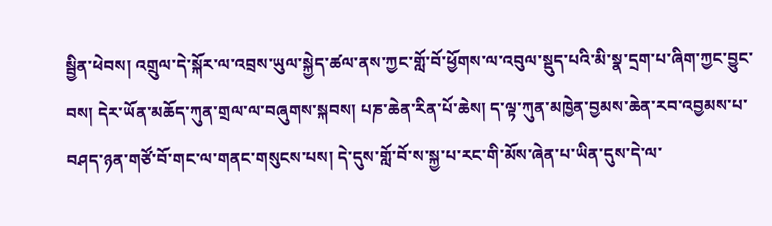སྦྱིན་ཕེབས། འགྲུལ་དེ་སྐོར་ལ་འབྲས་ཡུལ་སྐྱེད་ཚལ་ནས་ཀྱང་གློ་བོ་ཕྱོགས་ལ་འབུལ་སྡུད་པའི་མི་སྣ་དྲག་པ་ཞིག་ཀྱང་བྱུང་བས། དེར་ཡོན་མཆོད་ཀུན་གྲལ་ལ་བཞུགས་སྐབས། པཎ་ཆེན་རིན་པོ་ཆེས། ད་ལྟ་ཀུན་མཁྱེན་བྱམས་ཆེན་རབ་འབྱམས་པ་བཤད་ཉན་གཙོ་བོ་གང་ལ་གནང་གསུངས་པས། དེ་དུས་གློ་བོ་ས་སྐྱ་པ་རང་གི་མོས་ཞེན་པ་ཡིན་དུས་དེ་ལ་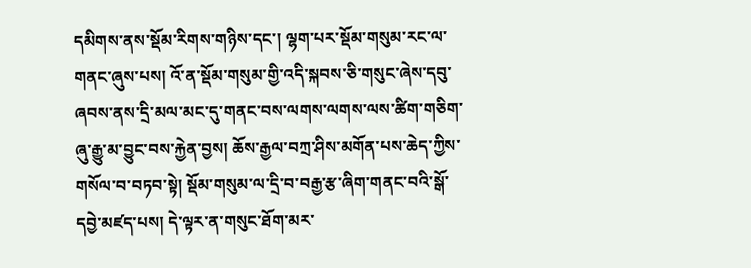དམིགས་ནས་སྡོམ་རིགས་གཉིས་དང་། ལྷག་པར་སྡོམ་གསུམ་རང་ལ་གནང་ཞུས་པས། འོ་ན་སྡོམ་གསུམ་གྱི་འདི་སྐབས་ཅི་གསུང་ཞེས་དབུ་ཞབས་ནས་དྲི་མལ་མང་དུ་གནང་བས་ལགས་ལགས་ལས་ཚིག་གཅིག་ཞུ་རྒྱུ་མ་བྱུང་བས་རྐྱེན་བྱས། ཆོས་རྒྱལ་བཀྲ་ཤིས་མགོན་པས་ཆེད་ཀྱིས་གསོལ་བ་བཏབ་སྟེ། སྡོམ་གསུམ་ལ་དྲི་བ་བརྒྱ་རྩ་ཞིག་གནང་བའི་སྒོ་དབྱེ་མཛད་པས། དེ་ལྟར་ན་གསུང་ཐོག་མར་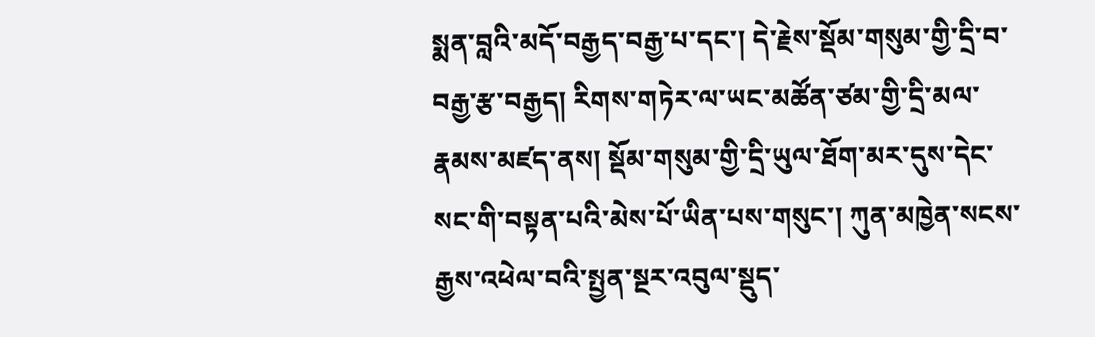སྨན་བླའི་མདོ་བརྒྱད་བརྒྱ་པ་དང་། དེ་རྗེས་སྡོམ་གསུམ་གྱི་དྲི་བ་བརྒྱ་རྩ་བརྒྱད། རིགས་གཏེར་ལ་ཡང་མཚོན་ཙམ་གྱི་དྲི་མལ་རྣམས་མཛད་ནས། སྡོམ་གསུམ་གྱི་དྲི་ཡུལ་ཐོག་མར་དུས་དེང་སང་གི་བསྟན་པའི་མེས་པོ་ཡིན་པས་གསུང་། ཀུན་མཁྱེན་སངས་རྒྱས་འཕེལ་བའི་སྤྱན་སྔར་འབུལ་སྡུད་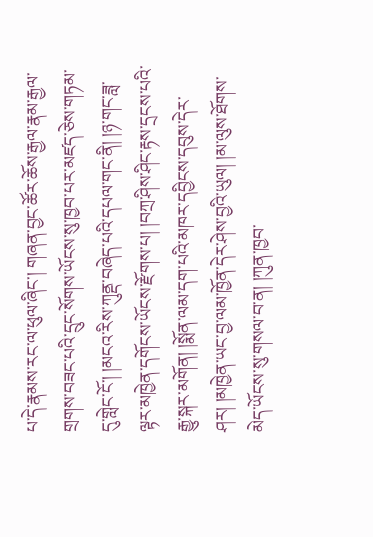པ་དེ་རྣམས་རང་ལ་ཕུལ་ཞིང་། གཞན་བྱང་ཚོར་ཆོས་རྒྱལ་རྣམ་རྒྱལ་གྲགས་བཟང་པའི་དྲུང་སོགས་ཡོངས་སུ་ཁྱབ་པར་མཛད་ཅེས་གཏམ་དུ་གླེང་ངོ་། །མངའ་རིས་ཀུནྡ་བཞེད་པའི་དཔལ་གང་ནི། །ཉ་གང་ཟླ་ལྟར་མཁྱེན་དགོངས་ཡོངས་རྫོགས་པ། །བཀྲ་ཤིས་ཤིང་རྟས་དྲངས་པའི་རྒྱུ་སྐར་མགོན། །སྨོན་ལམ་དག་པའི་མཁར་དབྱིངས་དབུས་དེར་ཤར། །མཁྱེན་ཡང་བྱ་ལམ་ཁྱོན་དེར་ཤེས་བྱའི་ཡུལ། །མ་ལུས་ཐོགས་མེད་ཡོངས་སུ་གསལ་བ་ན། །ཀུན་ཁྱབ་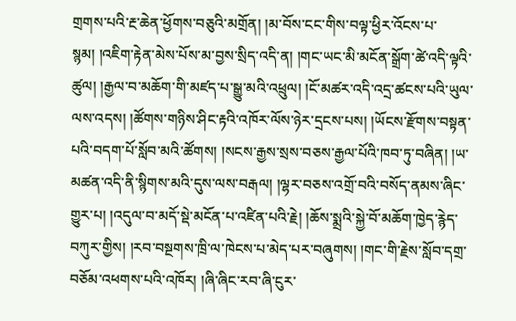གྲགས་པའི་རྔ་ཆེན་ཕྱོགས་བཅུའི་མགྲོན། །མ་བོས་ངང་གིས་བལྟ་ཕྱིར་འོངས་པ་སྙམ། །འཇིག་རྟེན་མེས་པོས་མ་བྱས་སྲིད་འདི་ན། །གང་ཡང་མི་མངོན་སྒྲོག་ཚེ་འདི་ལྟའི་ཚུལ། །རྒྱལ་བ་མཆོག་གི་མཛད་པ་སྒྱུ་མའི་འཕྲུལ། །ངོ་མཚར་འདི་འདྲ་ཚངས་པའི་ཡུལ་ལས་འདས། །ཚོགས་གཉིས་ཤིང་རྟའི་འཁོར་ལོས་ཉེར་དྲངས་པས། །ཡོངས་རྫོགས་བསྟན་པའི་བདག་པོ་སློབ་མའི་ཚོགས། །སངས་རྒྱས་སྲས་བཅས་རྒྱལ་པོའི་ཁབ་ཏུ་བཞིན། །ཡ་མཚན་འདི་ནི་སྙིགས་མའི་དུས་ལས་བརྒལ། །ལྷར་བཅས་འགྲོ་བའི་བསོད་ནམས་ཞིང་གྱུར་པ། །འདུལ་བ་མདོ་སྡེ་མངོན་པ་འཛིན་པའི་རྗེ། །ཆོས་སྨྲའི་སྐྱེ་བོ་མཆོག་ཁྱེད་རྙེད་བཀུར་གྱིས། །རབ་བསྔགས་ཁྲི་ལ་ཁེངས་པ་མེད་པར་བཞུགས། །གང་གི་རྗེས་སློབ་དགྲ་བཅོམ་འཕགས་པའི་འཁོར། །ཞི་ཞིང་རབ་ཞི་ངུར་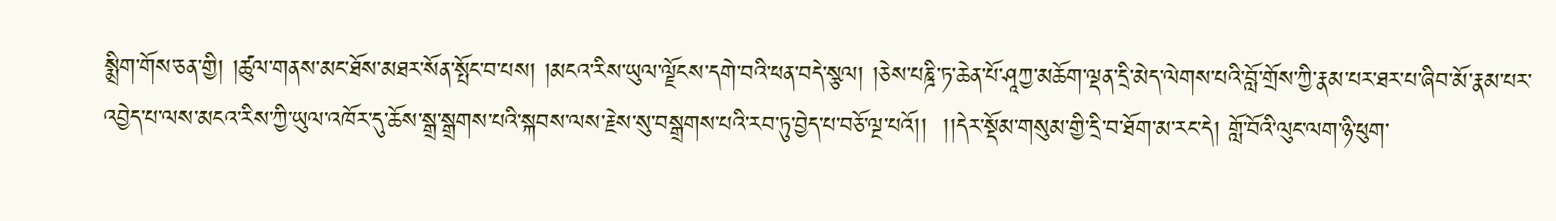སྨྲིག་གོས་ཅན་གྱི། །ཚུལ་གནས་མང་ཐོས་མཐར་སོན་སྤོང་བ་པས། །མངའ་རིས་ཡུལ་ལྗོངས་དགེ་བའི་ཕན་བདེ་སྩལ། །ཅེས་པཎྜི་ཏ་ཆེན་པོ་ཤཱཀྱ་མཆོག་ལྡན་དྲི་མེད་ལེགས་པའི་བློ་གྲོས་ཀྱི་རྣམ་པར་ཐར་པ་ཞིབ་མོ་རྣམ་པར་འབྱེད་པ་ལས་མངའ་རིས་ཀྱི་ཡུལ་འཁོར་དུ་ཆོས་སྒྲ་སྒྲགས་པའི་སྐབས་ལས་རྗེས་སུ་བསྒྲགས་པའི་རབ་ཏུ་བྱེད་པ་བཅོ་ལྔ་པའོ།།  །།དེར་སྡོམ་གསུམ་གྱི་དྲི་བ་ཐོག་མ་རང་དེ། གློ་བོའི་ལུང་ལག་ཉི་ཕུག་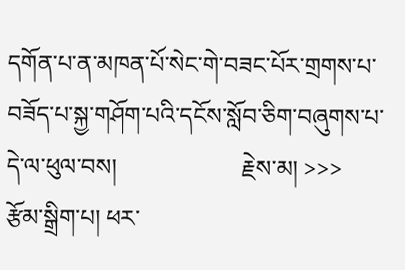དགོན་པ་ན་མཁན་པོ་སེང་གེ་བཟང་པོར་གྲགས་པ་བཟོད་པ་སྐྱ་གཤོག་པའི་དངོས་སློབ་ཅིག་བཞུགས་པ་དེ་ལ་ཕུལ་བས།                     རྗེས་མ། >>>
རྩོམ་སྒྲིག་པ། ཕར་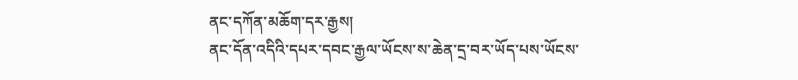ནང་དཀོན་མཆོག་དར་རྒྱས།
ནང་དོན་འདིའི་དཔར་དབང་རྒྱལ་ཡོངས་ས་ཆེན་དྲ་བར་ཡོད་པས་ཡོངས་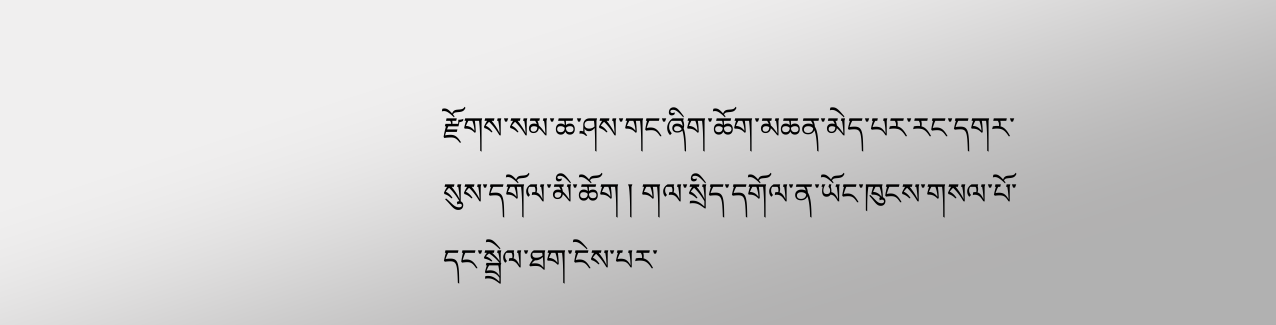རྫོགས་སམ་ཆ་ཤས་གང་ཞིག་ཆོག་མཆན་མེད་པར་རང་དགར་སུས་དགོལ་མི་ཆོག ། གལ་སྲིད་དགོལ་ན་ཡོང་ཁུངས་གསལ་པོ་དང་སྦྲེལ་ཐག་ངེས་པར་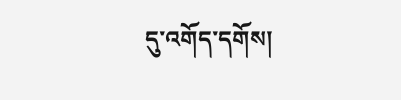དུ་འགོད་དགོས།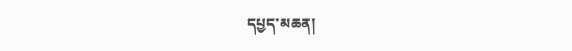དཔྱད་མཆན།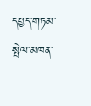དཔྱད་གཏམ་སྤེལ་མཁན་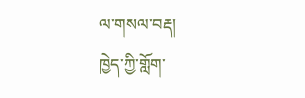ལ་གསལ་བརྡ།
ཁྱེད་ཀྱི་གློག་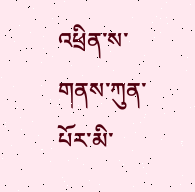འཕྲིན་ས་གནས་ཀུན་པོར་མི་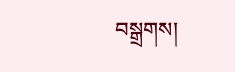བསྒྲགས།